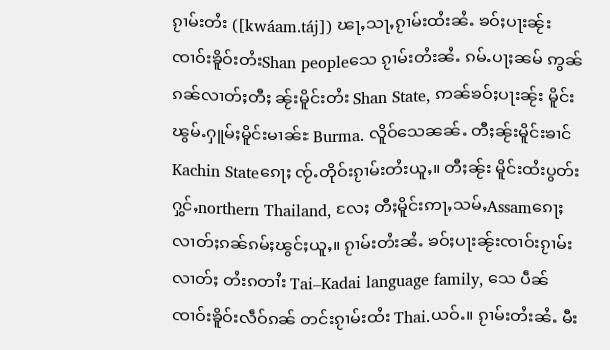ၵႂၢမ်းတႆး ([kwáam.táj]) ၽႃႇသႃႇၵႂၢမ်းထႆးၼႆႉ ၶဝ်ႈပႃးၼႂ်းၸၢဝ်းၶိူဝ်းတႆးShan peopleသေ ၵႂၢမ်းတႆးၼႆႉ ၵမ်ႉပႃႈၼမ် ဢွၼ်ၵၼ်လၢတ်ႈတီႈ ၼႂ်းမိူင်းတႆး Shan State, ဢၼ်ၶဝ်ႈပႃးၼႂ်း မိူင်းၽွမ်ႉႁူမ်ႈမိူင်းမၢၼ်ႊ Burma. လိူဝ်သေၼၼ်ႉ တီႈၼႂ်းမိူင်းၶၢင်Kachin Stateၵေႃႈ ၸႂ်ႉတိုဝ်းၵႂၢမ်းတႆးယူႇ။ တီႈၼႂ်း မိူင်းထႆးပွတ်းႁွင်ႇnorthern Thailand, လႄႈ တီႈမိူင်းဢႃႇသမ်ႇAssamၵေႃႈ လၢတ်ႈၵၼ်ၵမ်ႈၽွင်ႈယူႇ။ ၵႂၢမ်းတႆးၼႆႉ ၶဝ်ႈပႃးၼႂ်းၸၢဝ်းၵႂၢမ်းလၢတ်ႈ တႆးၵတၢႆး Tai–Kadai language family, သေ ပဵၼ်ၸၢဝ်းၶိူဝ်းလဵဝ်ၵၼ် တင်းၵႂၢမ်းထႆး Thai.ယဝ်ႉ။ ၵႂၢမ်းတႆးၼႆႉ မီး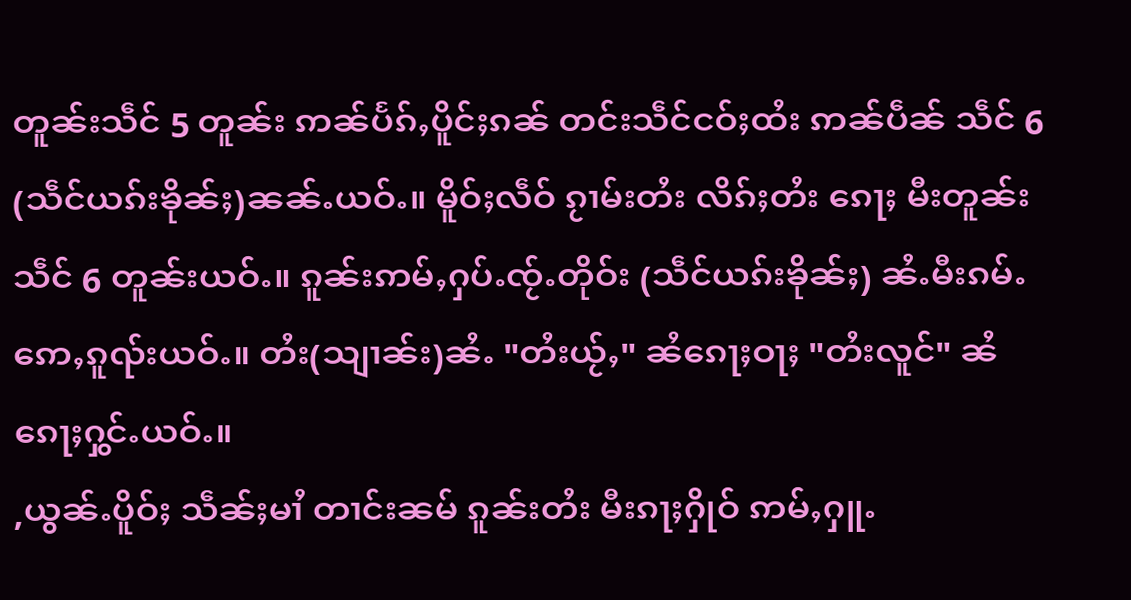တူၼ်းသဵင် 5 တူၼ်း ဢၼ်ပႅၵ်ႇပိူင်ႈၵၼ် တင်းသဵင်ငဝ်ႈထႆး ဢၼ်ပဵၼ် သဵင် 6 (သဵင်ယၵ်းၶိုၼ်ႈ)ၼၼ်ႉယဝ်ႉ။ မိူဝ်ႈလဵဝ် ၵႂၢမ်းတႆး လိၵ်ႈတႆး ၵေႃႈ မီးတူၼ်းသဵင် 6 တူၼ်းယဝ်ႉ။ ၵူၼ်းဢမ်ႇႁပ်ႉၸႂ်ႉတိုဝ်း (သဵင်ယၵ်းၶိုၼ်ႈ) ၼႆႉမီးၵမ်ႉဢေႇၵူၺ်းယဝ်ႉ။ တႆး(သျၢၼ်း)ၼႆႉ "တႆးယႂ်ႇ" ၼႆၵေႃႈဝႃႈ "တႆးလူင်" ၼႆၵေႃႈႁွင်ႉယဝ်ႉ။
,ယွၼ်ႉပိူဝ်ႈ သဵၼ်ႈမၢႆ တၢင်းၼမ် ၵူၼ်းတႆး မီးၵႃႈႁိုဝ် ဢမ်ႇႁူႉ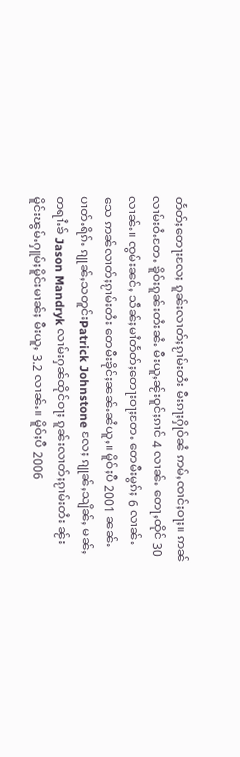တႅတ်ႈတေႃးလႄႈ ၵူၼ်းလၢတ်ႈၵႂၢမ်းတႆး မီးၵႃႈႁိုဝ်ၼႆ ဢမ်ႇၸၢင်ႈဝႃႈ။ ဢၼ်လၢမ်းဝႆႉတႄႉ ၶိူဝ်းၵူၼ်းတႆးၼႆႉ မီးယူႇၼႂ်းဝူင်ႈၵၢင် 4 လၢၼ်ႉ တေႃႇထိုင် 30 လၢၼ်ႉ။ ၸွမ်းၼင်ႇ သဵၼ်ႈမၢႆတႅတ်ႈတေႃးဝႃႈတႄႉ တေမီးမွၵ်ႈ 6 လၢၼ်ႉသေ ဢၼ်လၢတ်ႈၵႂၢမ်းတႆး တေမီးၶိုင်ႈၼၼ်ႉၼႆယူႇ။ မိူဝ်ႈပီ 2001 ၼၼ်ႉ ပၢတ်ႉရိၵ်ႉ ၵျုၼ်ႇသတူင်းPatrick Johnstone လႄႈ ၵျုၼ်ႇသျိၼ်ႇ မၼ်ႇတရၢႆႉၶ် Jason Mandryk လၢမ်းႁၼ်ထိုင်ဝႃႈ ၵူၼ်းလၢတ်ႈၵႂၢမ်းတႆး ၼႂ်းမိူင်းၽွမ်ႉႁူမ်ႈမိူင်းမၢၼ်ႈ မီးယူႇ 3.2 လၢၼ်ႉ။ မိူဝ်ႈပီ 2006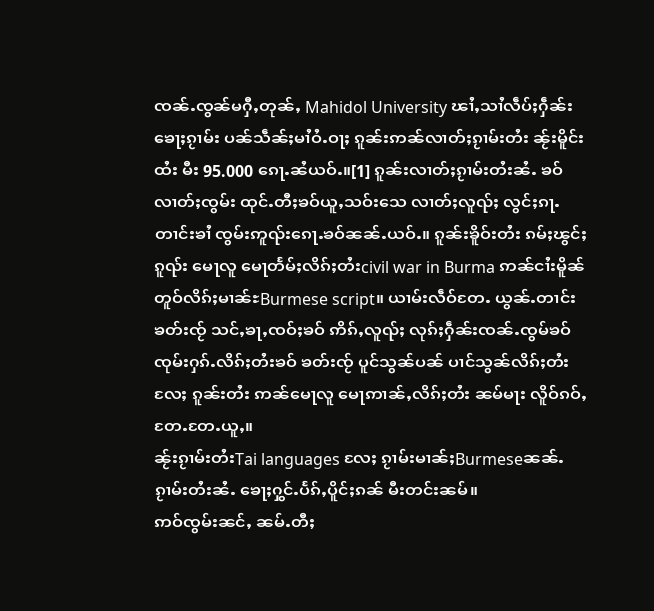ၸၼ်ႉၸွၼ်မႁီႇတုၼ်ႇ Mahidol University ၽၢႆႇသၢႆလဵပ်ႈႁဵၼ်းၶေႃႈၵႂၢမ်း ပၼ်သဵၼ်ႈမၢႆဝႆႉဝႃႈ ၵူၼ်းဢၼ်လၢတ်ႈၵႂၢမ်းတႆး ၼႂ်းမိူင်းထႆး မီး 95.000 ၵေႃႉၼႆယဝ်ႉ။[1] ၵူၼ်းလၢတ်ႈၵႂၢမ်းတႆးၼႆႉ ၶဝ်လၢတ်ႈၸွမ်း ထုင်ႉတီႈၶဝ်ယူႇသဝ်းသေ လၢတ်ႈလူၺ်ႈ လွင်ႈၵႃႉတၢင်းၶၢႆ ၸွမ်းဢူၺ်းၵေႃႉၶဝ်ၼၼ်ႉယဝ်ႉ။ ၵူၼ်းၶိူဝ်းတႆး ၵမ်ႈၽွင်ႈၵူၺ်း မေႃလူ မေႃတႅမ်ႈလိၵ်ႈတႆးcivil war in Burma ဢၼ်ငၢႆးမိူၼ် တူဝ်လိၵ်ႈမၢၼ်ႊBurmese script။ ယၢမ်းလဵဝ်တႄႉ ယွၼ်ႉတၢင်းၶတ်းၸႂ် သင်ႇၶႃႇၸဝ်ႈၶဝ် ဢိၵ်ႇလူၺ်ႈ လုၵ်ႈႁဵၼ်းၸၼ်ႉၸွမ်ၶဝ် ၸုမ်းႁၵ်ႉလိၵ်ႈတႆးၶဝ် ၶတ်းၸႂ် ပူင်သွၼ်ပၼ် ပၢင်သွၼ်လိၵ်ႈတႆးလႄႈ ၵူၼ်းတႆး ဢၼ်မေႃလူ မေႃဢၢၼ်ႇလိၵ်ႈတႆး ၼမ်မႃး လိူဝ်ၵဝ်ႇတႄႉတႄႉယူႇ။
ၼႂ်းၵႂၢမ်းတႆးTai languages လႄႈ ၵႂၢမ်းမၢၼ်ႈBurmeseၼၼ်ႉ ၵႂၢမ်းတႆးၼႆႉ ၶေႃႈႁွင်ႉပႅၵ်ႇပိူင်ႈၵၼ် မီးတင်းၼမ်။
ဢဝ်ၸွမ်းၼင်ႇ ၼမ်ႉတီႈ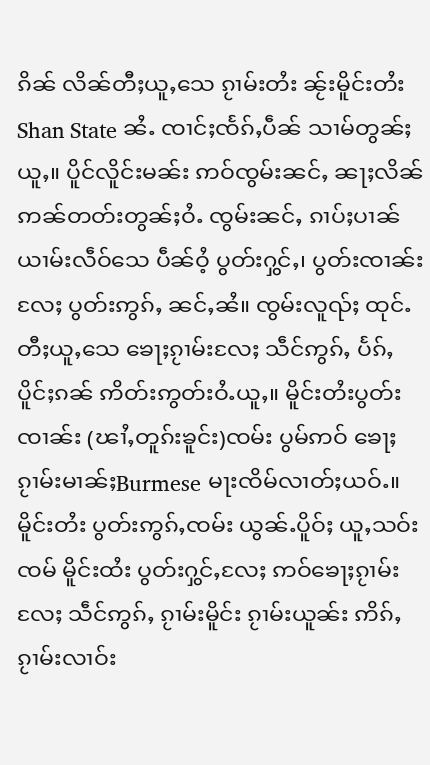ၵိၼ် လိၼ်တီႈယူႇသေ ၵႂၢမ်းတႆး ၼႂ်းမိူင်းတႆး Shan State ၼႆႉ ၸၢင်ႈၸႅၵ်ႇပဵၼ် သၢမ်တွၼ်ႈယူႇ။ ပိူင်လိူင်းမၼ်း ဢဝ်ၸွမ်းၼင်ႇ ၼႃႈလိၼ် ဢၼ်တတ်းတွၼ်ႈဝႆႉ ၸွမ်းၼင်ႇ ၵၢပ်ႈပၢၼ်ယၢမ်းလဵဝ်သေ ပဵၼ်ဝႆ့ ပွတ်းႁွင်ႇ၊ ပွတ်းၸၢၼ်း လႄႈ ပွတ်းဢွၵ်ႇ ၼင်ႇၼႆ။ ၸွမ်းလူၺ်ႈ ထုင်ႉတီႈယူႇသေ ၶေႃႈၵႂၢမ်းလႄႈ သဵင်ဢွၵ်ႇ ပႅၵ်ႇပိူင်ႈၵၼ် ဢိတ်းဢွတ်းဝႆႉယူႇ။ မိူင်းတႆးပွတ်းၸၢၼ်း (ၽၢႆႇတူၵ်းၶူင်း)ၸမ်း ပွမ်ဢဝ် ၶေႃႈၵႂၢမ်းမၢၼ်ႈBurmese မႃးၸိမ်လၢတ်ႈယဝ်ႉ။ မိူင်းတႆး ပွတ်းဢွၵ်ႇၸမ်း ယွၼ်ႉပိူဝ်ႈ ယူႇသဝ်းၸမ် မိူင်းထႆး ပွတ်းႁွင်ႇလႄႈ ဢဝ်ၶေႃႈၵႂၢမ်းလႄႈ သဵင်ဢွၵ်ႇ ၵႂၢမ်းမိူင်း ၵႂၢမ်းယူၼ်း ဢိၵ်ႇ ၵႂၢမ်းလၢဝ်း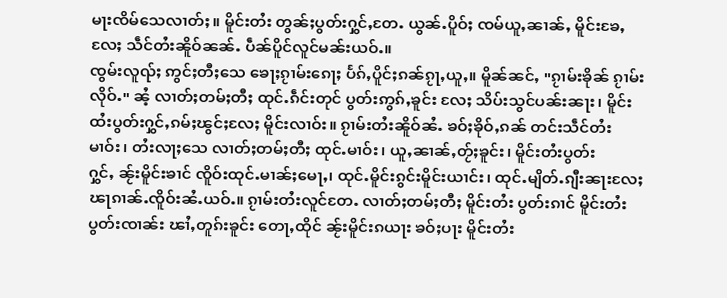မႃးၸိမ်သေလၢတ်ႈ။ မိူင်းတႆး တွၼ်ႈပွတ်းႁွင်ႇတႄႉ ယွၼ်ႉပိူဝ်ႈ ၸမ်ယူႇၼၢၼ်ႇ မိူင်းၶႄႇလႄႈ သဵင်တႆးၼိူဝ်ၼၼ်ႉ ပဵၼ်ပိူင်လူင်မၼ်းယဝ်ႉ။
ၸွမ်းလူၺ်ႈ ဢွင်ႈတီႈသေ ၶေႃႈၵႂၢမ်းၵေႃႈ ပႅၵ်ႇပိူင်ႈၵၼ်ၵႂႃႇယူႇ။ မိူၼ်ၼင်ႇ "ၵႂၢမ်းၶိုၼ် ၵႂၢမ်းလိုဝ်ႉ" ၼႆ့ လၢတ်ႈတမ်ႈတီႈ ထုင်ႉၵဵင်းတုင် ပွတ်းဢွၵ်ႇၶူင်း လႄႈ သိပ်းသွင်ပၼ်းၼႃး၊ မိူင်းထႆးပွတ်းႁွင်ႇၵမ်ႈၽွင်ႈလႄႈ မိူင်းလၢဝ်း။ ၵႂၢမ်းတႆးၼိူဝ်ၼႆႉ ၶဝ်ႈၶိုဝ်ႇၵၼ် တင်းသဵင်တႆးမၢဝ်း၊ တႆးလႃႈသေ လၢတ်ႈတမ်ႈတီႈ ထုင်ႉမၢဝ်း၊ ယူႇၼၢၼ်ႇတႂ်ႈၶူင်း၊ မိူင်းတႆးပွတ်းႁွင်ႇ ၼႂ်းမိူင်းၶၢင် ၸိူဝ်းထုင်ႉမၢၼ်ႈမေႃႇ၊ ထုင်ႉမိူင်းၵွင်းမိူင်းယၢင်း၊ ထုင်ႉမျိတ်ႉၵျီးၼႃးလႄႈ ၽႃၵၢၼ်ႉၸိူဝ်းၼႆႉယဝ်ႉ။ ၵႂၢမ်းတႆးလူင်တႄႉ လၢတ်ႈတမ်ႈတီႈ မိူင်းတႆး ပွတ်းၵၢင် မိူင်းတႆးပွတ်းၸၢၼ်း ၽၢႆႇတူၵ်းၶူင်း တေႃႇထိုင် ၼႂ်းမိူင်းၵယႃး ၶဝ်ႈပႃး မိူင်းတႆး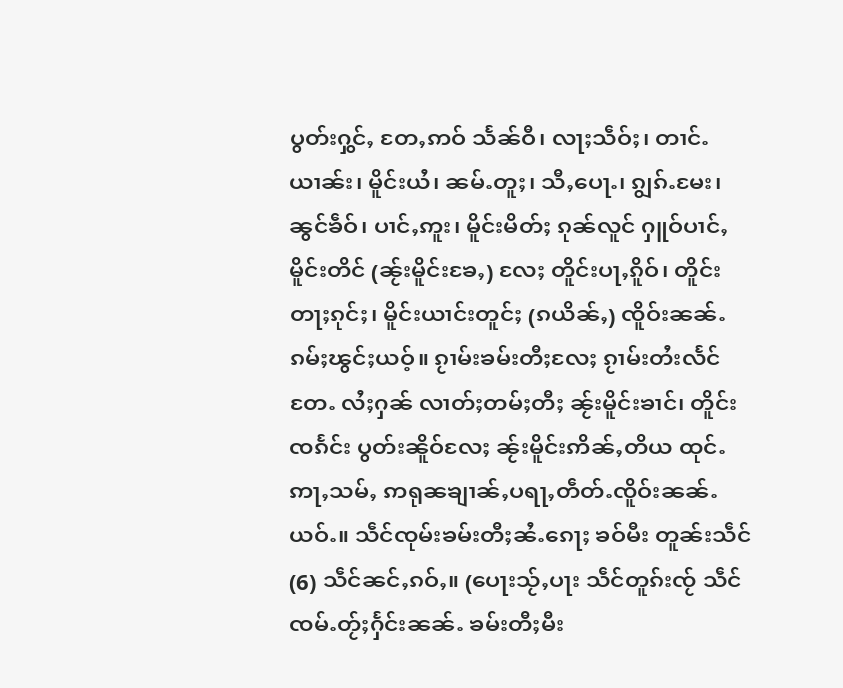ပွတ်းႁွင်ႇ တႄႇဢဝ် သႅၼ်ဝီ၊ လႃႈသဵဝ်ႈ၊ တၢင်ႉယၢၼ်း၊ မိူင်းယႆ၊ ၼမ်ႉတူႈ၊ သီႇပေႃႉ၊ ၵျွၵ်ႉမႄး၊ ၼွင်ၶဵဝ်၊ ပၢင်ႇဢူး၊ မိူင်းမိတ်ႈ ၵုၼ်လူင် ႁူဝ်ပၢင်ႇ မိူင်းတိင် (ၼႂ်းမိူင်းၶႄႇ) လႄႈ တိူင်းပႃႇၵိူဝ်၊ တိူင်းတႃႈၵုင်ႈ၊ မိူင်းယၢင်းတူင်ႈ (ၵယိၼ်ႇ) ၸိူဝ်းၼၼ်ႉၵမ်ႈၽွင်ႈယဝ့်။ ၵႂၢမ်းၶမ်းတီႈလႄႈ ၵႂၢမ်းတႆးလႅင်တႄႉ လႆႈႁၼ် လၢတ်ႈတမ်ႈတီႈ ၼႂ်းမိူင်းၶၢင်၊ တိူင်းၸၵႅင်း ပွတ်းၼိူဝ်လႄႈ ၼႂ်းမိူင်းဢိၼ်ႇတိယ ထုင်ႉဢႃႇသမ်ႇ ဢရုၼၶျၢၼ်ႇပရႃႇတဵတ်ႉၸိူဝ်းၼၼ်ႉယဝ်ႉ။ သဵင်ၸုမ်းၶမ်းတီႈၼႆႉၵေႃႈ ၶဝ်မီး တူၼ်းသဵင် (6) သဵင်ၼင်ႇၵဝ်ႇ။ (ပေႃးသႂ်ႇပႃး သဵင်တူၵ်းၸႂ် သဵင်ၸမ်ႉတႂ်ႈႁႅင်းၼၼ်ႉ ၶမ်းတီႈမီး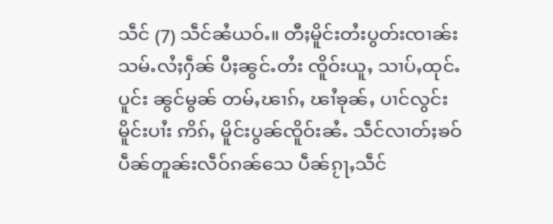သဵင် (7) သဵင်ၼႆယဝ်ႉ။ တီႈမိူင်းတႆးပွတ်းၸၢၼ်း သမ်ႉလႆႈႁဵၼ် ပီႈၼွင်ႉတႆး ၸိူဝ်းယူႇ သၢပ်ႇထုင်ႉပူင်း ၼွင်မွၼ် တမ်ႇၽၢၵ်ႇ ၽၢႆၶုၼ်ႇ ပၢင်လွင်း မိူင်းပၢႆး ဢိၵ်ႇ မိူင်းပွၼ်ၸိူဝ်းၼႆႉ သဵင်လၢတ်ႈၶဝ် ပဵၼ်တူၼ်းလဵဝ်ၵၼ်သေ ပဵၼ်ၵႂႃႇသဵင်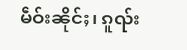မဵဝ်းၼိုင်ႈ၊ ၵူၺ်း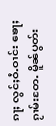ၵႃႈ လွင်ႈဝႆႉဝၢင်း ၶေႃႈၵႂၢမ်းတႄႉ မိူၼ်ပွတ်း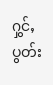ႁွင်ႇ ပွတ်း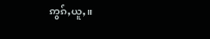ဢွၵ်ႇယူႇ။